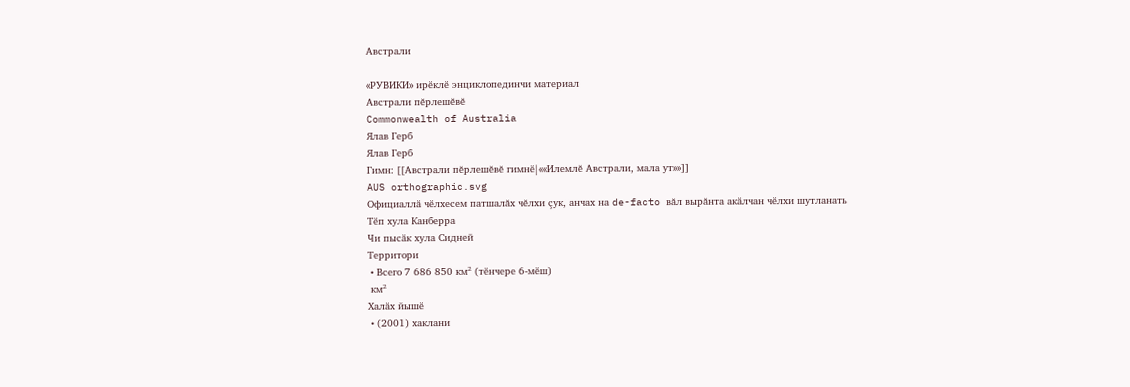Австрали

«РУВИКИ» ирӗклӗ энциклопединчи материал
Австрали пĕрлешĕвĕ
Commonwealth of Australia
Ялав Герб
Ялав Герб
Гимн: [[Австрали пĕрлешĕвĕ гимнӗ|««Илемлĕ Австрали, мала ут»»]]
AUS orthographic.svg
Официаллӑ чӗлхесем патшалăх чĕлхи çук, анчах на de-facto вăл вырăнта акӑлчан чӗлхи шутланать
Тӗп хула Канберра
Чи пысӑк хула Сидней
Территори
 • Всего 7 686 850 км² (тӗнчере 6-мӗш)
 км²
Халӑх йышӗ
 • (2001) хаклани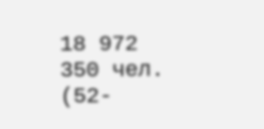18 972 350 чел. (52-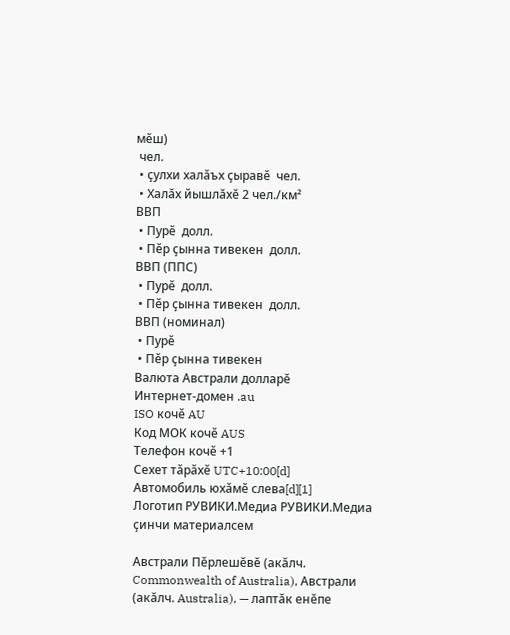мӗш)
 чел.
 • ҫулхи халӑъх ҫыравӗ  чел.
 • Халăх йышлăхĕ 2 чел./км²
ВВП
 • Пурӗ  долл.
 • Пӗр ҫынна тивекен  долл.
ВВП (ППС)
 • Пурӗ  долл.
 • Пӗр ҫынна тивекен  долл.
ВВП (номинал)
 • Пурӗ
 • Пӗр ҫынна тивекен
Валюта Австрали долларĕ
Интернет-домен .au
ISO кочӗ AU
Код МОК кочӗ AUS
Телефон кочӗ +1
Сехет тӑрӑхӗ UTC+10:00[d]
Автомобиль юхӑмӗ слева[d][1]
Логотип РУВИКИ.Медиа РУВИКИ.Медиа ҫинчи материалсем

Австрали Пĕрлешĕвĕ (акăлч. Commonwealth of Australia), Австрали (акăлч. Australia), — лаптăк енĕпе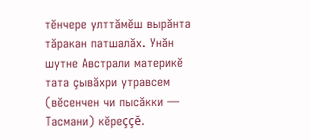тĕнчере улттăмĕш вырăнта тăракан патшалăх. Унăн шутне Австрали материкĕ тата çывăхри утравсем (вĕсенчен чи пысăкки — Тасмани) кĕреççĕ.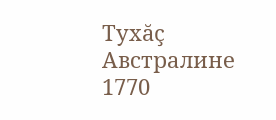Тухăç Австралине 1770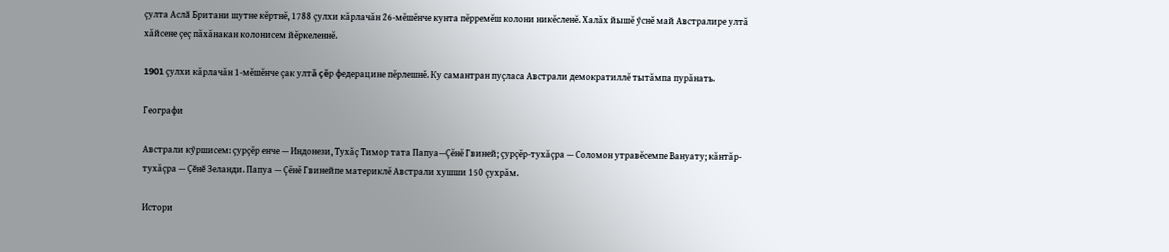çулта Аслӑ Британи шутне кĕртнĕ, 1788 çулхи кăрлачăн 26-мĕшĕнче кунта пĕрремĕш колони никĕсленĕ. Халăх йышĕ ӳснĕ май Австралире ултă хăйсене çеç пăхăнакан колонисем йĕркеленнĕ.

1901 çулхи кăрлачăн 1-мĕшĕнче çак ултă çĕр федерацине пĕрлешнĕ. Ку самантран пуçласа Австрали демократиллĕ тытăмпа пурăнать.

Географи

Австрали кӳршисем: çурçĕр енче — Индонези, Тухăç Тимор тата Папуа—Çĕнĕ Гвиней; çурçĕр-тухăçра — Соломон утравĕсемпе Вануату; кăнтăр-тухăçра — Ҫӗнӗ Зеланди. Папуа — Çĕнĕ Гвинейпе материклĕ Австрали хушши 150 çухрăм.

Истори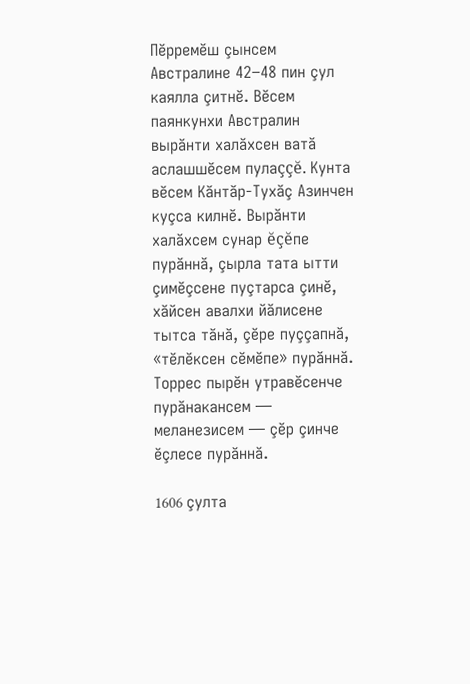Пĕрремĕш çынсем Австралине 42−48 пин çул каялла çитнĕ. Вĕсем паянкунхи Австралин вырăнти халăхсен ватă аслашшĕсем пулаççĕ. Кунта вĕсем Кăнтăр-Тухăç Азинчен куçса килнĕ. Вырăнти халăхсем сунар ĕçĕпе пурăннă, çырла тата ытти çимĕçсене пуçтарса çинĕ, хăйсен авалхи йăлисене тытса тăнă, çĕре пуççапнă, «тĕлĕксен сĕмĕпе» пурăннă. Торрес пырĕн утравĕсенче пурăнакансем — меланезисем — çĕр çинче ĕçлесе пурăннă.

1606 çулта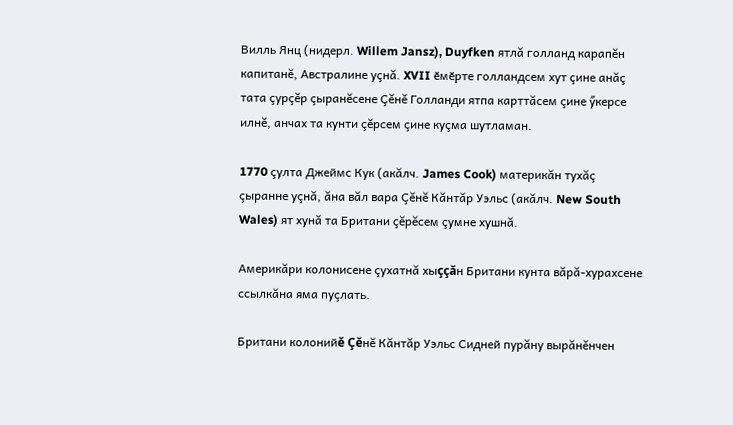Вилль Янц (нидерл. Willem Jansz), Duyfken ятлă голланд карапĕн капитанĕ, Австралине уçнă. XVII ӗмӗрте голландсем хут çине анăç тата çурçĕр çыранĕсене Çĕнĕ Голланди ятпа карттăсем çине ӳкерсе илнĕ, анчах та кунти çĕрсем çине куçма шутламан.

1770 çулта Джеймс Кук (акăлч. James Cook) материкăн тухăç çыранне уçнă, ăна вăл вара Çĕнĕ Кăнтăр Уэльс (акăлч. New South Wales) ят хунă та Британи çĕрĕсем çумне хушнă.

Америкăри колонисене çухатнă хыççăн Британи кунта вăрă-хурахсене ссылкăна яма пуçлать.

Британи колонийĕ Çĕнĕ Кăнтăр Уэльс Сидней пурăну вырăнĕнчен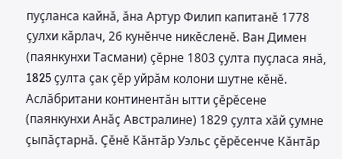пуçланса кайнă, ăна Артур Филип капитанĕ 1778 çулхи кӑрлач, 26 кунĕнче никĕсленĕ. Ван Димен (паянкунхи Тасмани) çĕрне 1803 çулта пуçласа янă, 1825 çулта çак çĕр уйрăм колони шутне кĕнĕ. Аслăбритани континентăн ытти çĕрĕсене (паянкунхи Анăç Австралине) 1829 çулта хăй çумне çыпăçтарнă. Çĕнĕ Кăнтăр Уэльс çĕрĕсенче Кăнтăр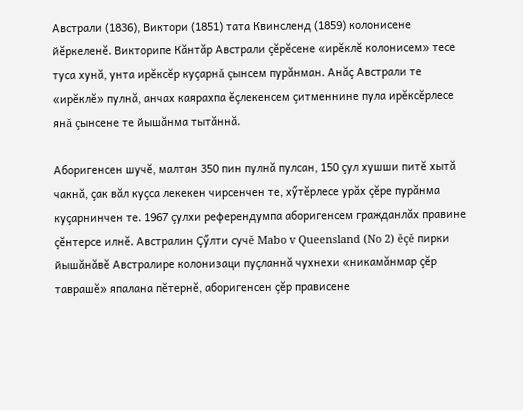Австрали (1836), Виктори (1851) тата Квинсленд (1859) колонисене йĕркеленĕ. Викторипе Кăнтăр Австрали çĕрĕсене «ирĕклĕ колонисем» тесе туса хунă, унта ирĕксĕр куçарнă çынсем пурăнман. Анăç Австрали те «ирĕклĕ» пулнă, анчах каярахпа ĕçлекенсем çитменнине пула ирĕксĕрлесе янă çынсене те йышăнма тытăннă.

Аборигенсен шучĕ, малтан 350 пин пулнă пулсан, 150 çул хушши питĕ хытă чакнă, çак вăл куçса лекекен чирсенчен те, хӳтĕрлесе урăх çĕре пурăнма куçарнинчен те. 1967 çулхи референдумпа аборигенсем гражданлăх правине çĕнтерсе илнĕ. Австралин Çӳлти сучĕ Mabo v Queensland (No 2) ĕçĕ пирки йышăнăвĕ Австралире колонизаци пуçланнă чухнехи «никамăнмар çĕр таврашĕ» япалана пĕтернĕ, аборигенсен çĕр прависене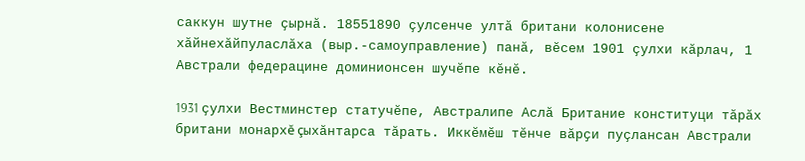саккун шутне çырнă. 18551890 çулсенче ултă британи колонисене хăйнехăйпуласлăха (выр.-самоуправление) панă, вĕсем 1901 çулхи кӑрлач, 1 Австрали федерацине доминионсен шучĕпе кĕнĕ.

1931 çулхи Вестминстер статучĕпе, Австралипе Аслă Британие конституци тăрăх британи монархĕ çыхăнтарса тăрать. Иккӗмӗш тӗнче вӑрҫи пуçлансан Австрали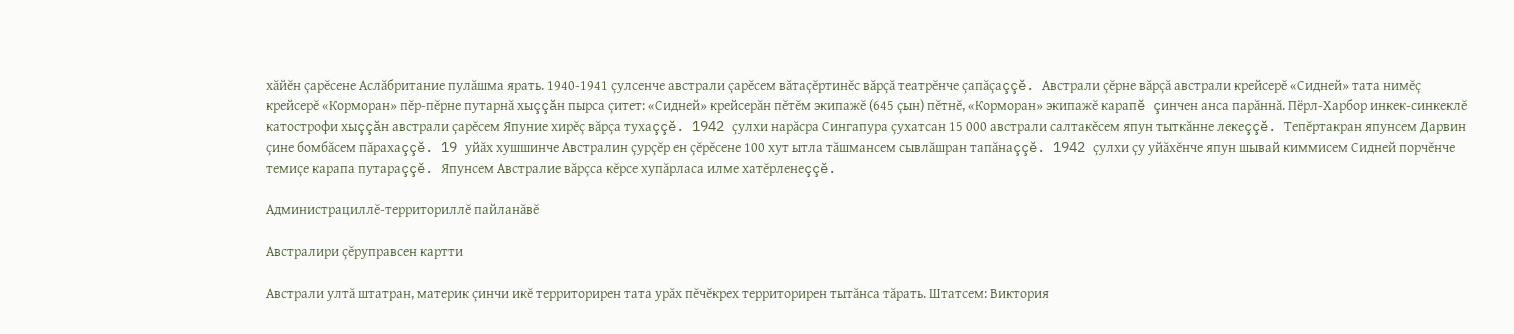хăйĕн çарĕсене Аслăбритание пулăшма ярать. 1940-1941 çулсенче австрали çарĕсем вăтаçĕртинĕс вăрçă театрĕнче çапăçаççĕ. Австрали çĕрне вăрçă австрали крейсерĕ «Сидней» тата нимĕç крейсерĕ «Корморан» пĕр-пĕрне путарнă хыççăн пырса çитет: «Сидней» крейсерăн пĕтĕм экипажĕ (645 çын) пĕтнĕ, «Корморан» экипажĕ карапĕ çинчен анса парăннă. Пёрл-Харбор инкек-синкеклĕ катострофи хыççăн австрали çарĕсем Япуние хирĕç вăрçа тухаççĕ. 1942 çулхи нарăсра Сингапура çухатсан 15 000 австрали салтакĕсем япун тыткăнне лекеççĕ. Тепĕртакран япунсем Дарвин çине бомбăсем пăрахаççĕ. 19 уйăх хушшинче Австралин çурçĕр ен çĕрĕсене 100 хут ытла тăшмансем сывлăшран тапăнаççĕ. 1942 çулхи çу уйăхĕнче япун шывай киммисем Сидней порчĕнче темиçе карапа путараççĕ. Япунсем Австралие вăрçса кĕрсе хупăрласа илме хатĕрленеççĕ.

Администрациллĕ-территориллĕ пайланăвĕ

Австралири çĕруправсен картти

Австрали ултă штатран, материк çинчи икĕ территорирен тата урăх пĕчĕкрех территорирен тытăнса тăрать. Штатсем: Виктория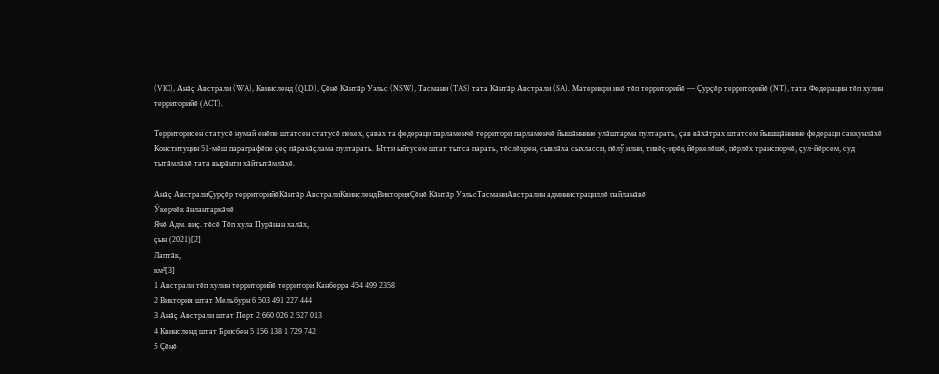(VIC), Анăç Австрали (WA), Квинсленд (QLD), Çĕнĕ Кăнтăр Уэльс (NSW), Тасмани (TAS) тата Кăнтăр Австрали (SA). Материкри икĕ тĕп территорийĕ — Çурçĕр территорийĕ (NT), тата Федерацин тĕп хулин территорийĕ (ACT).

Территорисен статусĕ нумай енĕпе штатсен статусĕ пекех, çавах та федераци парламенчĕ территори парламенчĕ йышăннине улăштарма пултарать, çав вăхăтрах штатсем йышщăннине федераци саккунлăхĕ Конституцин 51-мĕш параграфĕпе çеç пăрахăçлама пултарать. Ытти ыйтусем штат тытса парать, тĕслĕхрен, сывлăха сыхласси, пĕлӳ илни, тивĕç-ирĕқ йĕркелĕшĕ, пĕрлĕх транспорчĕ, çул-йĕрсем, суд тытăмлăхĕ тата вырăнти хăйтытăмлăхĕ.

Анăç АвстралиÇурçĕр территорийĕКăнтăр АвстралиКвинслендВикторияÇĕнĕ Кăнтăр УэльсТасманиАвстралин администрациллĕ пайланăвĕ
Ӳкерчĕк ăнлантаркăчĕ
Ячĕ Адм. виç. тĕсĕ Тĕп хула Пурăнан халăх,
çын (2021)[2]
Лаптăк,
км²[3]
1 Австрали тĕп хулин территорийĕ территори Канберра 454 499 2358
2 Виктория штат Мельбурн 6 503 491 227 444
3 Анăç Австрали штат Перт 2 660 026 2 527 013
4 Квинсленд штат Брисбен 5 156 138 1 729 742
5 Çĕнĕ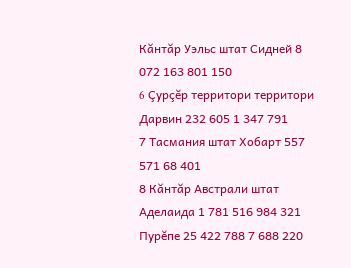Кăнтăр Уэльс штат Сидней 8 072 163 801 150
6 Çурçĕр территори территори Дарвин 232 605 1 347 791
7 Тасмания штат Хобарт 557 571 68 401
8 Кăнтăр Австрали штат Аделаида 1 781 516 984 321
Пурĕпе 25 422 788 7 688 220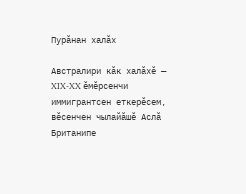Пурăнан халăх

Австралири кăк халăхĕ — XIX-XX ӗмӗрсенчи иммигрантсен еткерĕсем, вĕсенчен чылайăшĕ Аслӑ Британипе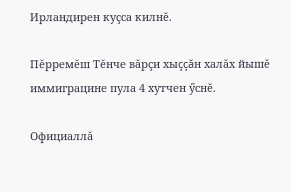Ирландирен куçса килнĕ.

Пĕрремĕш Тĕнче вăрçи хыççăн халăх йышĕ иммиграцине пула 4 хутчен ӳснĕ.

Официаллă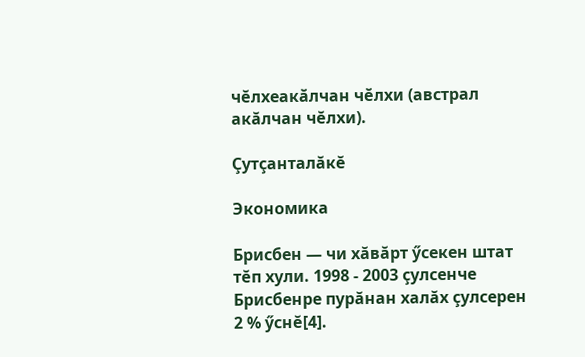чĕлхеакӑлчан чӗлхи (австрал акăлчан чĕлхи).

Çутçанталăкĕ

Экономика

Брисбен — чи хăвăрт ӳсекен штат тĕп хули. 1998 - 2003 çулсенче Брисбенре пурăнан халăх çулсерен 2 % ӳснĕ[4].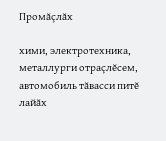Промăçлăх

хими, электротехника, металлурги отраçлĕсем, автомобиль тăвасси питĕ лайăх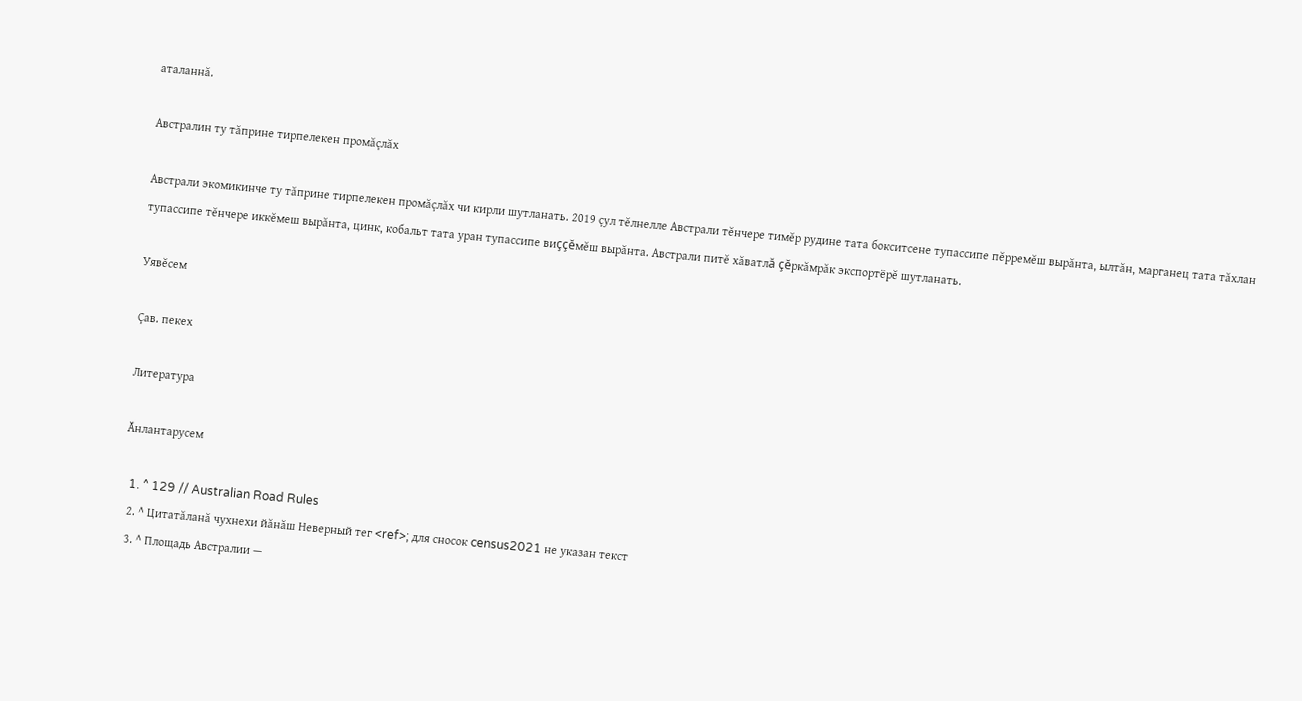аталаннă.

Австралин ту тăприне тирпелекен промăçлăх

Австрали экомикинче ту тăприне тирпелекен промăçлăх чи кирли шутланать. 2019 çул тĕлнелле Австрали тĕнчере тимĕр рудине тата бокситсене тупассипе пĕрремĕш вырăнта, ылтăн, марганец тата тăхлан тупассипе тĕнчере иккĕмеш вырăнта, цинк, кобальт тата уран тупассипе виççĕмĕш вырăнта. Австрали питĕ хăватлă çĕркăмрăк экспортёрĕ шутланать.

Уявĕсем

Çав. пекех

Литература

Ӑнлантарусем

  1. ^ 129 // Australian Road Rules
  2. ^ Цитатăланă чухнехи йăнăш Неверный тег <ref>; для сносок census2021 не указан текст
  3. ^ Площадь Австралии —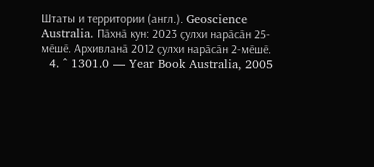Штаты и территории (англ.). Geoscience Australia. Пӑхнӑ кун: 2023 ҫулхи нарӑсӑн 25-мӗшӗ. Архивланӑ 2012 ҫулхи нарӑсӑн 2-мӗшӗ.
  4. ^ 1301.0 — Year Book Australia, 2005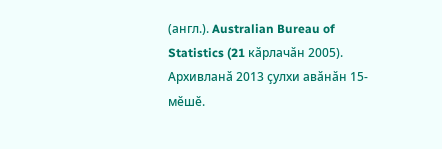(англ.). Australian Bureau of Statistics (21 кӑрлачӑн 2005). Архивланӑ 2013 ҫулхи авӑнӑн 15-мӗшӗ.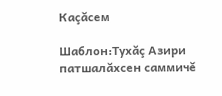Каçăсем

Шаблон:Тухăç Азири патшалăхсен саммичĕ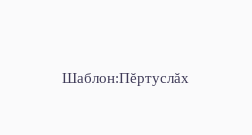Шаблон:Пĕртуслăх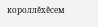короллĕхĕсем